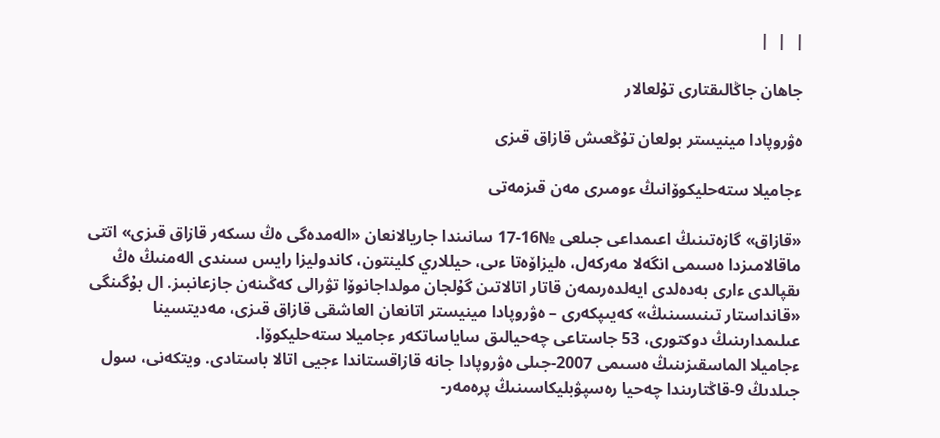|  |  |

جاھان جاڭالىقتارى تۇلعالار

ەۋروپادا مينيستر بولعان تۇڭعىش قازاق قىزى

ءجاميلا ستەحليكوۆانىڭ ءومىرى مەن قىزمەتى

«قازاق» گازەتىنىڭ اعىمداعى جىلعى №16-17 سانىندا جاريالانعان «الەمدەگى ەڭ ىسكەر قازاق قىزى» اتتى ماقالامىزدا ەسىمى انگەلا مەركەل، ەليزاۆەتا ءىى، حيللاري كلينتون، كاندوليزا رايس سىندى الەمنىڭ ەڭ ىقپالدى ءارى بەدەلدى ايەلدەرىمەن قاتار اتالاتىن گۇلجان مولداجانوۆا تۋرالى كەڭىنەن جازعانبىز. ال بۇگىنگى «قانداستار تىنىسىنىڭ» كەيىپكەرى – ەۋروپادا مينيستر اتانعان العاشقى قازاق قىزى، مەديتسينا عىلىمدارىنىڭ دوكتورى، 53 جاستاعى چەحيالىق ساياساتكەر ءجاميلا ستەحليكوۆا.
ءجاميلا الماسقىزىنىڭ ەسىمى 2007-جىلى ەۋروپادا جانە قازاقستاندا ءجيى اتالا باستادى. ويتكەنى، سول جىلدىڭ 9-قاڭتارىندا چەحيا رەسپۋبليكاسىنىڭ پرەمەر-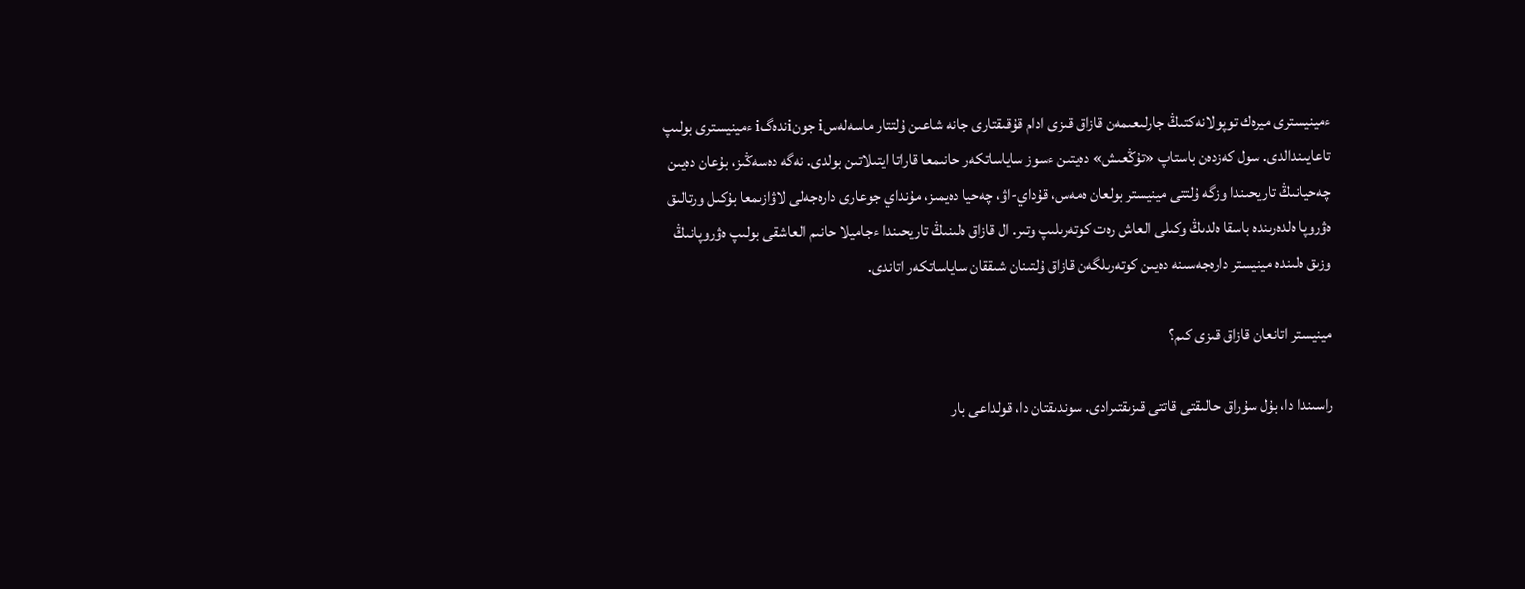ءمينيسترى ميرەك توپولانەكتىڭ جارلىعىمەن قازاق قىزى ادام قۇقىقتارى جانە شاعىن ۇلتتار ماسەلەسi جونiندەگi ءمينيسترى بولىپ تاعايىندالدى. سول كەزدەن باستاپ «تۇڭعىش» دەيتىن ءسوز ساياساتكەر حانىمعا قاراتا ايتىلاتىن بولدى. نەگە دەسەڭىز، بۇعان دەيىن چەحيانىڭ تاريحىندا وزگە ۇلتتى مينيستر بولعان ەمەس، قۇداي-اۋ، چەحيا دەيمىز، مۇنداي جوعارى دارەجەلى لاۋازىمعا بۇكىل ورتالىق ەۋروپا ەلدەرىندە باسقا ەلدىڭ وكىلى العاش رەت كوتەرىلىپ وتىر. ال قازاق ەلىنىڭ تاريحىندا ءجاميلا حانىم العاشقى بولىپ ەۋروپانىڭ وزىق ەلىندە مينيستر دارەجەسىنە دەيىن كوتەرىلگەن قازاق ۇلتىنان شىققان ساياساتكەر اتاندى.

مينيستر اتانعان قازاق قىزى كىم؟

راسىندا دا، بۇل سۇراق حالىقتى قاتتى قىزىقتىرادى. سوندىقتان دا، قولداعى بار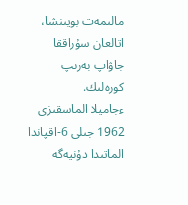مالىمەت بويىنشا، اتالعان سۇراققا جاۋاپ بەرىپ كورەلىك.
ءجاميلا الماسقىزى 1962 جىلى 6-اقپاندا الماتىدا دۇنيەگە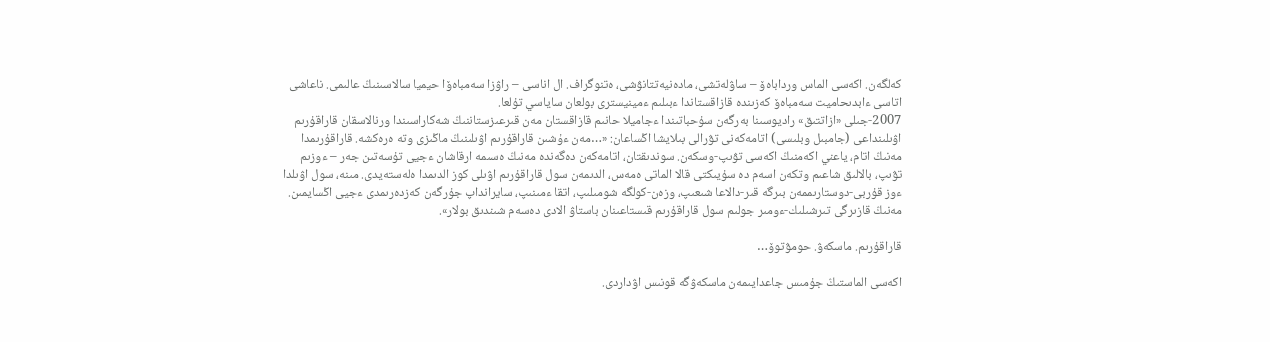كەلگەن. اكەسى الماس ورداباەۆ – ساۋلەتشى، مادەنيەتتانۋشى، ەتنوگراف. ال اناسى – راۋزا سەمباەۆا حيميا سالاسىنىڭ عالىمى. ناعاشى اتاسى ءابدىحاميت سەمباەۆ كەزىندە قازاقستاندا ءبىلىم ءمينيسترى بولعان ساياسي تۇلعا.
2007-جىلى «ازاتتىق» راديوسىنا بەرگەن سۇحباتىندا ءجاميلا حانىم قازاقستان مەن قىرعىزستاننىڭ شەكاراسىندا ورنالاسقان قاراقۇرىم اۋىلىنداعى (جامبىل وبلىسى) اتامەكەنى تۋرالى بىلايشا اڭساعان: «…مەن ءۇشىن قاراقۇرىم اۋىلىنىڭ ماڭىزى وتە ەرەكشە. قاراقۇرىمدا مەنىڭ اتام، ياعني اكەمنىڭ اكەسى تۋىپ-وسكەن. سوندىقتان، اتامەكەن دەگەندە مەنىڭ ەسىمە ارقاشان ءجيى تۇسەتىن جەر – ءوزىم تۋىپ، بالالىق شاعىم وتكەن اسەم دە سۇيىكتى قالا الماتى ەمەس، الدىمەن سول قاراقۇرىم اۋىلى كوز الدىمدا ەلەستەيدى. مىنە، سول اۋىلدا ءوز قۇربى-دوستارىممەن بىرگە قىر-دالاعا شىعىپ، وزەن-كولگە شومىلىپ، اتقا ءمىنىپ، سايرانداپ جۇرگەن كەزدەرىمدى ءجيى اڭسايمىن. مەنىڭ قازىرگى تىرشىلىك-ءومىر جولىم سول قاراقۇرىم قىستاعىنان باستاۋ الادى دەسەم شىندىق بولار».

قاراقۇرىم. ماسكەۋ. حومۋتوۆ…

اكەسى الماستىڭ جۇمىس جاعدايىمەن ماسكەۋگە قونىس اۋداردى.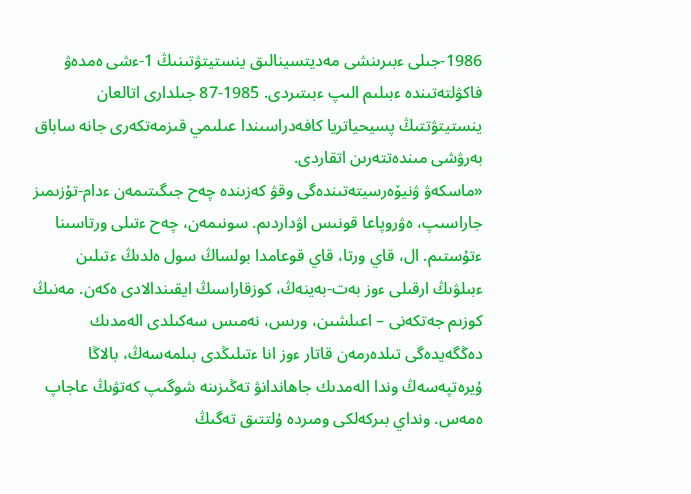1986-جىلى ءبىرىنشى مەديتسينالىق ينستيتۋتىنىڭ 1-ءشى ەمدەۋ فاكۋلتەتىندە ءبىلىم الىپ ءبىتىردى. 1985-87 جىلدارى اتالعان ينستيتۋتتىڭ پسيحياتريا كافەدراسىندا عىلىمي قىزمەتكەرى جانە ساباق بەرۋشى مىندەتتەرىن اتقاردى.
«ماسكەۋ ۋنيۆەرسيتەتىندەگى وقۋ كەزىندە چەح جىگىتىمەن ءدام-تۇزىمىز جاراسىپ، ەۋروپاعا قونىس اۋداردىم. سونىمەن، چەح ءتىلى ورتاسىنا ءتۇستىم. ال، قاي ورتا، قاي قوعامدا بولساڭ سول ەلدىڭ ءتىلىن ءبىلۋىڭ ارقىلى ءوز بەت-بەينەڭ، كوزقاراسىڭ ايقىندالادى ەكەن. مەنىڭ كوزىم جەتكەنى – اعىلشىن، ورىس، نەمىس سەكىلدى الەمدىك دەڭگەيدەگى تىلدەرمەن قاتار ءوز انا ءتىلىڭدى بىلمەسەڭ، بالاڭا ۇيرەتپەسەڭ وندا الەمدىك جاھاندانۋ تەڭىزىنە شوگىپ كەتۋىڭ عاجاپ ەمەس. ونداي بىركەلكى ومىردە ۇلتتىق تەگىڭ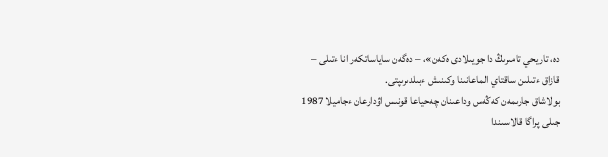دە، تاريحي تامىرىڭ دا جويىلادى ەكەن»، – دەگەن ساياساتكەر انا ءتىلى – قازاق ءتىلىن ساقتاي الماعانىنا وكىنىش ءبىلدىرىپتى.
بولاشاق جارىمەن كەڭەس وداعىنان چەحياعا قونىس اۋدارعان ءجاميلا 1987 جىلى پراگا قالاسىندا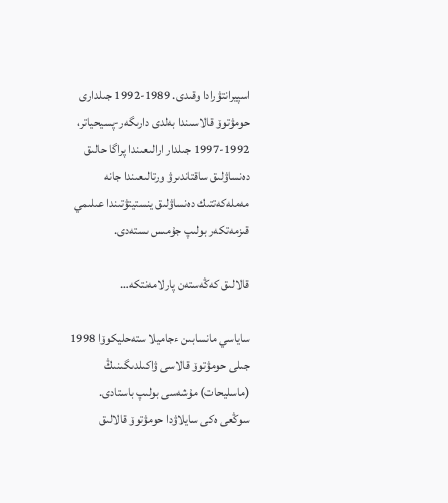اسپيرانتۋرادا وقىدى. 1989-1992 جىلدارى حومۋتوۆ قالاسىندا بەلدى دارىگەر-پسيحياتر، 1992-1997 جىلدار ارالىعىندا پراگا حالىق دەنساۋلىق ساقتاندىرۋ ورتالىعىندا جانە مەملەكەتتىك دەنساۋلىق ينستيتۋتىندا عىلىمي قىزمەتكەر بولىپ جۇمىس ىستەدى.

قالالىق كەڭەستەن پارلامەنتكە…

ساياسي مانسابىن ءجاميلا ستەحليكوۆا 1998 جىلى حومۋتوۆ قالاسى ۋاكىلدىگىنىڭ (ماسليحات) مۇشەسى بولىپ باستادى. سوڭعى ەكى سايلاۋدا حومۋتوۆ قالالىق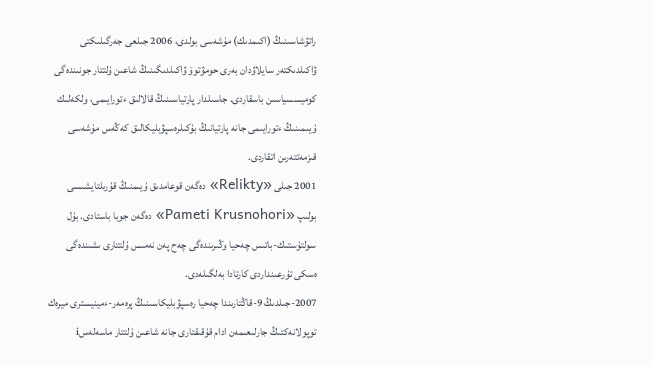راتۋشاسىنىڭ (اكىمدىك) مۇشەسى بولدى، 2006 جىلعى جەرگىلىكتى ۋاكىلدىكتەر سايلاۋدان بەرى حومۋتوۆ ۋاكىلدىگىنىڭ شاعىن ۇلتتار جونىندەگى كوميسسياسىن باسقاردى. جاسىلدار پارتياسىنىڭ قالالىق ءتورايىمى، ولكەلىك ۇيىمىنىڭ ءتورايىمى جانە پارتيانىڭ بۇكىلرەسپۋبليكالىق كەڭەس مۇشەسى قىزمەتتەرىن اتقاردى.
2001 جىلى «Relikty» دەگەن قوعامدىق ۇيىمنىڭ قۇرىلتايشىسى بولىپ «Pameti Krusnohori» دەگەن جوبا باستادى. بۇل سولتۇستىك-باتىس چەحيا وڭىرىندەگى چەح پەن نەمىس ۇلتتارى ىشىندەگى ەسكى تۇرعىنداردى كارتادا بەلگىلەدى.
2007-جىلدىڭ 9-قاڭتارىندا چەحيا رەسپۋبليكاسىنىڭ پرەمەر-ءمينيسترى ميرەك توپولانەكتىڭ جارلىعىمەن ادام قۇقىقتارى جانە شاعىن ۇلتتار ماسەلەسi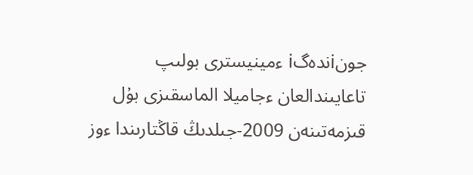جونiندەگi ءمينيسترى بولىپ تاعايىندالعان ءجاميلا الماسقىزى بۇل قىزمەتىنەن 2009-جىلدىڭ قاڭتارىندا ءوز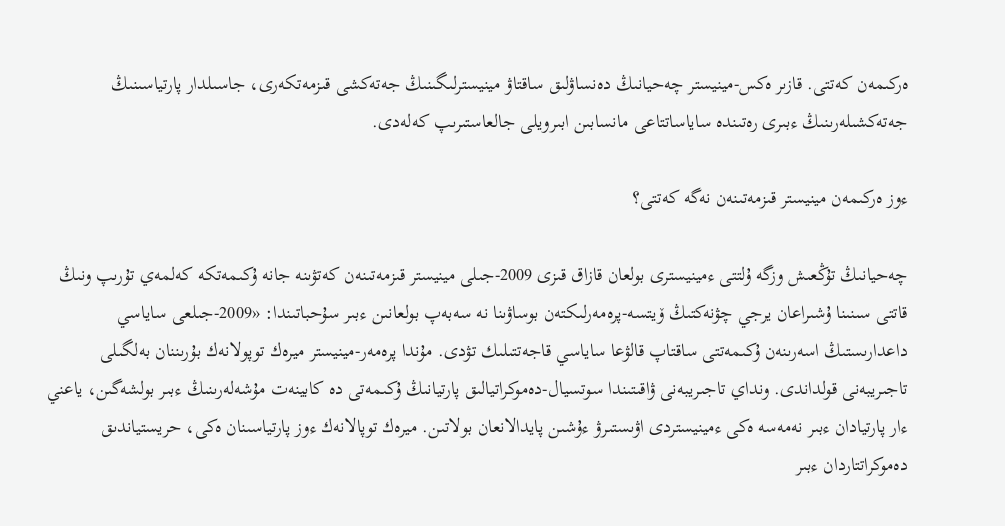ەركىمەن كەتتى. قازىر ەكس-مينيستر چەحيانىڭ دەنساۋلىق ساقتاۋ مينيسترلىگىنىڭ جەتەكشى قىزمەتكەرى، جاسىلدار پارتياسىنىڭ جەتەكشىلەرىنىڭ ءبىرى رەتىندە ساياساتتاعى مانسابىن ابىرويلى جالعاستىرىپ كەلەدى.

ءوز ەركىمەن مينيستر قىزمەتىنەن نەگە كەتتى؟

چەحيانىڭ تۇڭعىش وزگە ۇلتتى ءمينيسترى بولعان قازاق قىزى 2009-جىلى مينيستر قىزمەتىنەن كەتۋىنە جانە ۇكىمەتكە كەلمەي تۇرىپ ونىڭ قاتتى سىنىنا ۇشىراعان يرجي چۋنەكتىڭ ۆيتسە-پرەمەرلىكتەن بوساۋىنا نە سەبەپ بولعانىن ءبىر سۇحباتىندا: «2009-جىلعى ساياسي داعدارىستىڭ اسەرىنەن ۇكىمەتتى ساقتاپ قالۋعا ساياسي قاجەتتىلىك تۋدى. مۇندا پرەمەر-مينيستر ميرەك توپولانەك بۇرىننان بەلگىلى تاجىريبەنى قولداندى. ونداي تاجىريبەنى ۋاقىتىندا سوتسيال-دەموكراتيالىق پارتيانىڭ ۇكىمەتى دە كابينەت مۇشەلەرىنىڭ ءبىر بولشەگىن، ياعني ءار پارتيادان ءبىر نەمەسە ەكى ءمينيستردى اۋىستىرۋ ءۇشىن پايدالانعان بولاتىن. ميرەك توپالانەك ءوز پارتياسىنان ەكى، حريستياندىق دەموكراتتاردان ءبىر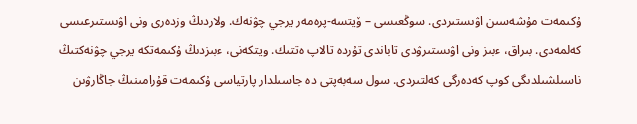ۇكىمەت مۇشەسىن اۋىستىردى. سوڭعىسى – ۆيتسە-پرەمەر يرجي چۋنەك. ولاردىڭ وزدەرى ونى اۋىستىرعىسى كەلمەدى. بىراق، ءبىز ونى اۋىستىرۋدى تاباندى تۇردە تالاپ ەتتىك. ويتكەنى، ءبىزدىڭ ۇكىمەتكە يرجي چۋنەكتىڭ ناسىلشىلدىگى كوپ كەدەرگى كەلتىردى. سول سەبەپتى دە جاسىلدار پارتياسى ۇكىمەت قۇرامىنىڭ جاڭارۋىن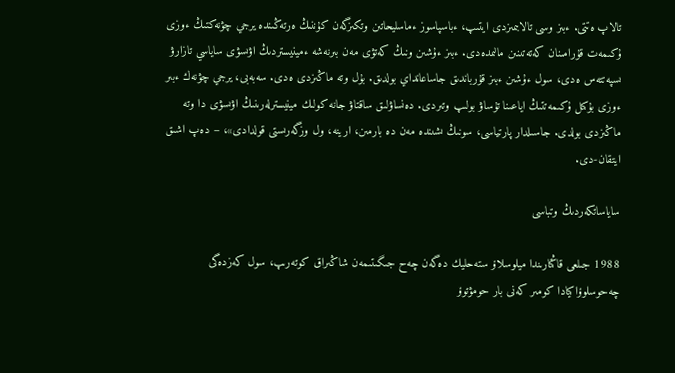تالاپ ەتتى. ءبىز وسى تالابىمىزدى ايتىپ، ءباسپاسوز ءماسليحاتىن وتكىزگەن كۇننىڭ ەرتەڭىندە يرجي چۋنەكتىڭ ءوزى ۇكىمەت قۇرامىنان كەتەتىنىن مالىمدەدى. ءبىز ءۇشىن ونىڭ كەتۋى مەن بىرنەشە ءمينيستردىڭ اۋىسۋى ساياسي تازارۋ ىسپەتتەس ەدى، سول ءۇشىن ءبىز قۇرباندىق جاساعانداي بولدىق. بۇل وتە ماڭىزدى ەدى. سەبەبى، يرجي چۋنەك ءبىر ءوزى بۇكىل ۇكىمەتتىڭ اياعىنا تۇساۋ بولىپ وتىردى. دەنساۋلىق ساقتاۋ جانە كولىك مينيسترلەرىنىڭ اۋىسۋى دا وتە ماڭىزدى بولدى. جاسىلدار پارتياسى، سونىڭ ىشىندە مەن دە بارمىن، ارينە، ول وزگەرىستى قولدادى»، – دەپ اشىق ايتقان-دى.

ساياساتكەردىڭ وتباسى

1988 جىلعى قاڭتارىندا ميلوسلاۆ ستەحليك دەگەن چەح جىگىتىمەن شاڭىراق كوتەرىپ، سول كەزدەگى چەحوسلوۆاكيادا كومىر كەنى بار حومۋتوۆ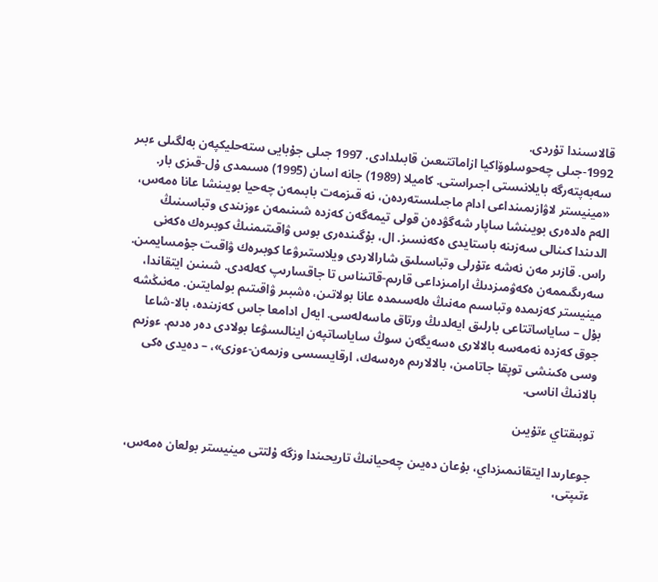قالاسىندا تۇردى.
1992-جىلى چەحوسلوۆاكيا ازاماتتىعىن قابىلدادى. 1997 جىلى جۇبايى ستەحليكپەن بەلگىلى ءبىر سەبەپتەرگە بايلانىستى اجىراستى. كاميلا (1989) جانە اسان (1995) ەسىمدى ۇل-قىزى بار.
«مينيستر لاۋازىمىنداعى ادام ماجىلىستەردەن، نە قىزمەت بابىمەن چەحيا بويىنشا عانا ەمەس، الەم ەلدەرى بويىنشا ساپار شەگۋدەن قولى تيمەگەن كەزدە شىنىمەن ءوزىندى وتباسىنىڭ الدىندا كىنالى سەزىنە باستايدى ەكەنسىز. ال، بۇگىندەرى بوس ۋاقىتىمنىڭ كوبىرەك ەكەنى راس. قازىر مەن نەشە ءتۇرلى وتباسىلىق شارالاردى ويلاستىرۋعا كوبىرەك ۋاقىت جۇمسايمىن. سەرىگىممەن ەكەۋمىزدىڭ ارامىزداعى قارىم-قاتىناس تا جاقسارىپ كەلەدى. شىنىن ايتقاندا، مينيستر كەزىمدە وتباسىم مەنىڭ ەلەسىمدە عانا بولاتىن، ەشبىر ۋاقىتىم بولمايتىن. مەنىڭشە بۇل – ساياساتتاعى بارلىق ايەلدىڭ ورتاق ماسەلەسى. ايەل ادامعا جاس كەزىندە، بالا-شاعا جوق كەزدە نەمەسە بالالارى ەسەيگەن سوڭ ساياساتپەن اينالىسۋعا بولادى دەر ەدىم. ءوزىم وسى ەكىنشى توپقا جاتامىن، بالالارىم ەرەسەك، ارقايسىسى وزىمەن-ءوزى»، – دەيدى ەكى بالانىڭ اناسى.

توبىقتاي ءتۇيىن

جوعارىدا ايتقانىمىزداي، بۇعان دەيىن چەحيانىڭ تاريحىندا وزگە ۇلتتى مينيستر بولعان ەمەس، ءتىپتى،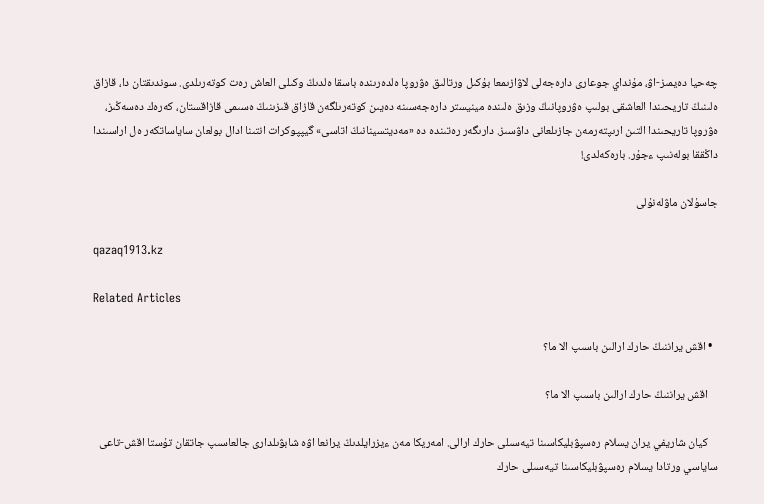چەحيا دەيمىز-اۋ، مۇنداي جوعارى دارەجەلى لاۋازىمعا بۇكىل ورتالىق ەۋروپا ەلدەرىندە باسقا ەلدىڭ وكىلى العاش رەت كوتەرىلدى. سوندىقتان دا، قازاق ەلىنىڭ تاريحىندا العاشقى بولىپ ەۋروپانىڭ وزىق ەلىندە مينيستر دارەجەسىنە دەيىن كوتەرىلگەن قازاق قىزىنىڭ ەسىمى قازاقستان، كەرەك دەسەڭىز، ەۋروپا تاريحىندا التىن ارىپتەرمەن جازىلعانى داۋسىز. دارىگەر رەتىندە دە «مەديتسينانىڭ اتاسى» گيپپوكرات انتىنا ادال بولعان ساياساتكەر ەل اراسىندا داڭققا بولەنىپ ءجۇر. بارەكەلدى!

جاسۇلان ماۋلەنۇلى

qazaq1913.kz

Related Articles

  • اقش يراننىڭ حارك ارالىن باسىپ الا ما؟

    اقش يراننىڭ حارك ارالىن باسىپ الا ما؟

    كيان شاريفي يران يسلام رەسپۋبليكاسىنا تيەسىلى حارك ارالى. امەريكا مەن ءيزرايلدىڭ يرانعا اۋە شابۋىلدارى جالعاسىپ جاتقان تۇستا اقش-تاعى ساياسي ورتادا يسلام رەسپۋبليكاسىنا تيەسىلى حارك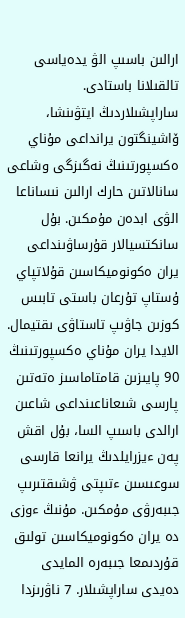ارالىن باسىپ الۋ يدەياسى تالقىلانا باستادى. ساراپشىلاردىڭ ايتۋىنشا، ۆاشينگتون يرانداعى مۇناي ەكسپورتىنىڭ نەگىزگى وشاعى سانالاتىن حارك ارالىن نىساناعا الۋى ابدەن مۇمكىن. بۇل سانكتسيالار قۇرساۋىنداعى يران ەكونوميكاسىن قۇلاتپاي ۇستاپ تۇرعان باستى تابىس كوزىن جاۋىپ تاستاۋى ىقتيمال. الايدا يران مۇناي ەكسپورتىنىڭ 90 پايىزىن قامتاماسىز ەتەتىن پارسى شىعاناعىنداعى شاعىن ارالدى باسىپ السا، بۇل اقش پەن ءيزرايلدىڭ يرانعا قارسى سوعىسىن ءتىپتى ۋشىقتىرىپ جىبەرۋى مۇمكىن. مۇنىڭ ءوزى دە يران ەكونوميكاسىن تولىق قۇردىمعا جىبەرە المايدى دەيدى ساراپشىلار. 7 ناۋرىزدا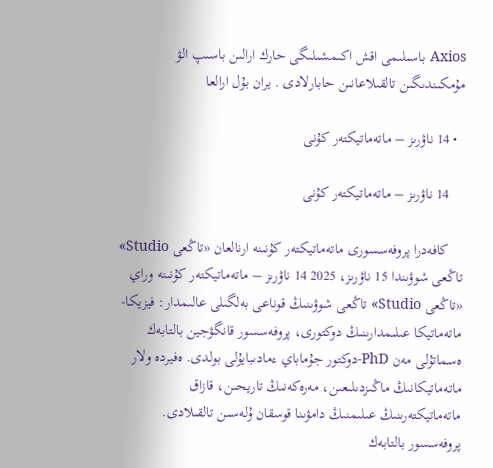Axios باسىلىمى اقش اكىمشىلىگى حارك ارالىن باسىپ الۋ مۇمكىندىگىن تالقىلاعانىن حابارلادى . يران بۇل ارالعا

  • 14 ناۋرىز – ماتەماتيكتەر كۇنى

    14 ناۋرىز – ماتەماتيكتەر كۇنى

    كافەدرا پروفەسسورى ماتەماتيكتەر كۇنىنە ارنالعان «تاڭعى Studio» تاڭعى شوۋىندا 15 ناۋرىز، 2025 14 ناۋرىز – ماتەماتيكتەر كۇنىنە وراي «تاڭعى Studio» تاڭعى شوۋىنىڭ قوناعى بەلگىلى عالىمدار: فيزيكا-ماتەماتيكا عىلىمدارىنىڭ دوكتورى، پروفەسسور قانگۋجين بالتابەك ەسماتۇلى مەن PhD-دوكتور جۇماباي ءمادىبايۇلى بولدى. ەفيردە ولار ماتەماتيكانىڭ ماڭىزدىلىعىن، مەرەكەنىڭ تاريحىن، قازاق ماتەماتيكتەرىنىڭ عىلىمنىڭ دامۋىنا قوسقان ۇلەسىن تالقىلادى. پروفەسسور بالتابەك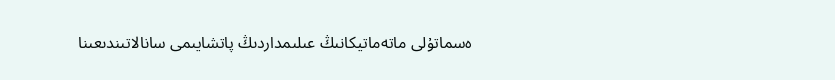ەسماتۇلى ماتەماتيكانىڭ عىلىمداردىڭ پاتشايىمى سانالاتىندىعىنا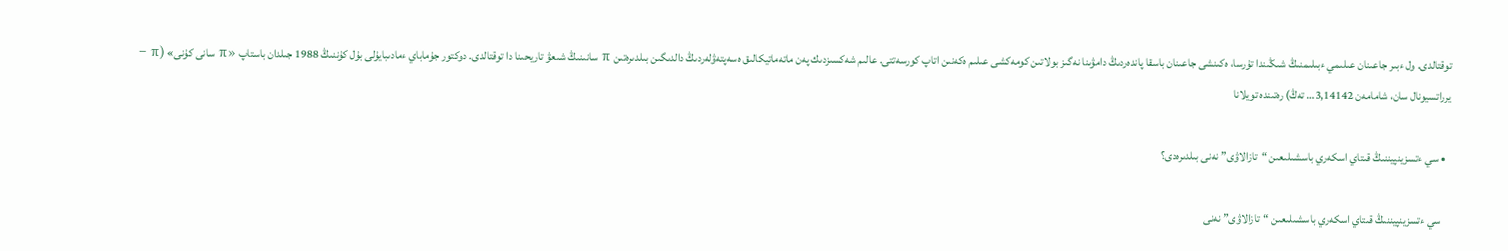توقتالدى. ول ءبىر جاعىنان عىلىمي ءبىلىمنىڭ شىڭىندا تۇرسا، ەكىنشى جاعىنان باسقا پاندەردىڭ دامۋىنا نەگىز بولاتىن كومەكشى عىلىم ەكەنىن اتاپ كورسەتتى. عالىم شەكسىزدىك پەن ماتەماتيكالىق ەسەپتەۋلەردىڭ دالدىگىن بىلدىرەتىن π سانىنىڭ شىعۋ تاريحىنا دا توقتالدى. دوكتور جۇماباي ءمادىبايۇلى بۇل كۇننىڭ 1988 جىلدان باستاپ «π سانى كۇنى» (π – يرراتسيونال سان، شامامەن 3,14142… تەڭ) رەتىندە تويلانا

  • سي ءتسزينپيننىڭ قىتاي اسكەري باسشىلىعىن “تازالاۋى” نەنى بىلدىرەدى؟

    سي ءتسزينپيننىڭ قىتاي اسكەري باسشىلىعىن “تازالاۋى” نەنى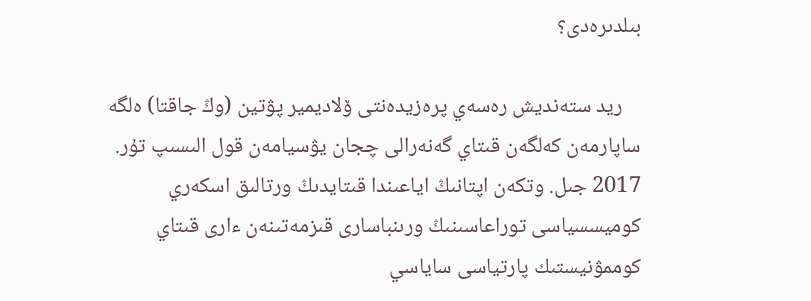بىلدىرەدى؟

    ريد ستەنديش رەسەي پرەزيدەنتى ۆلاديمير پۋتين (وڭ جاقتا) ەلگە ساپارمەن كەلگەن قىتاي گەنەرالى چجان يۋسيامەن قول الىسىپ تۇر. 2017 جىل. وتكەن اپتانىڭ اياعىندا قىتايدىڭ ورتالىق اسكەري كوميسسياسى توراعاسىنىڭ ورىنباسارى قىزمەتىنەن ءارى قىتاي كوممۋنيستىك پارتياسى ساياسي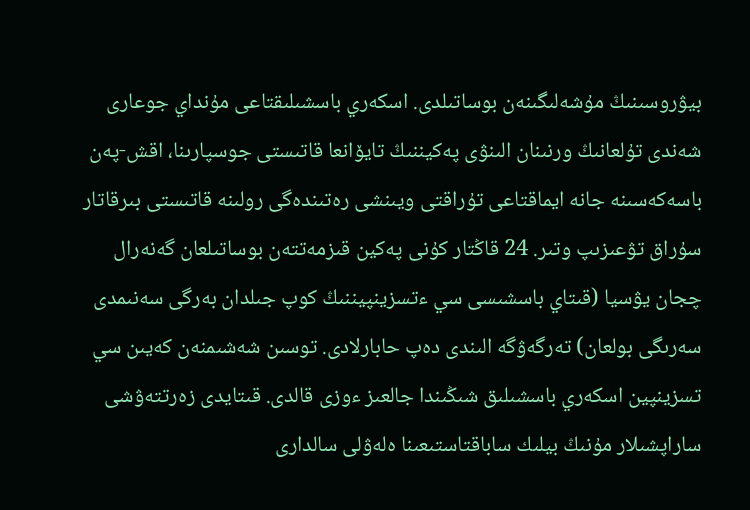بيۋروسىنىڭ مۇشەلىگىنەن بوساتىلدى. اسكەري باسشىلىقتاعى مۇنداي جوعارى شەندى تۇلعانىڭ ورنىنان الىنۋى پەكيننىڭ تايۆانعا قاتىستى جوسپارىنا، اقش-پەن باسەكەسىنە جانە ايماقتاعى تۇراقتى ويىنشى رەتىندەگى رولىنە قاتىستى بىرقاتار سۇراق تۋعىزىپ وتىر. 24 قاڭتار كۇنى پەكين قىزمەتتەن بوساتىلعان گەنەرال چجان يۋسيا (قىتاي باسشىسى سي ءتسزينپيننىڭ كوپ جىلدان بەرگى سەنىمدى سەرىگى بولعان) تەرگەۋگە الىندى دەپ حابارلادى. توسىن شەشىمنەن كەيىن سي تسزينپين اسكەري باسشىلىق شىڭىندا جالعىز ءوزى قالدى. قىتايدى زەرتتەۋشى ساراپشىلار مۇنىڭ بيلىك ساباقتاستىعىنا ەلەۋلى سالدارى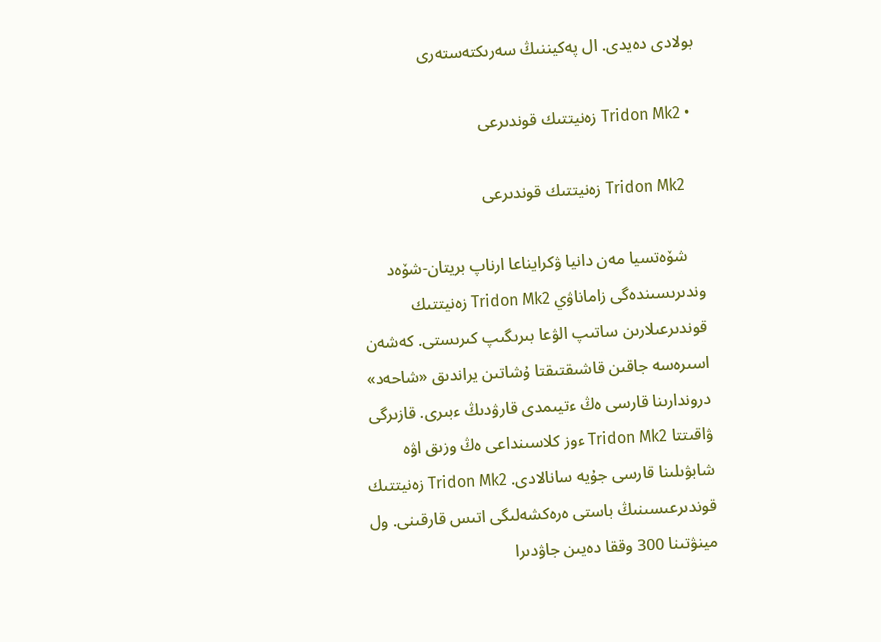بولادى دەيدى. ال پەكيننىڭ سەرىكتەستەرى

  • Tridon Mk2 زەنيتتىك قوندىرعى

    Tridon Mk2 زەنيتتىك قوندىرعى

    شۆەتسيا مەن دانيا ۋكرايناعا ارناپ بريتان-شۆەد وندىرىسىندەگى زاماناۋي Tridon Mk2 زەنيتتىك قوندىرعىلارىن ساتىپ الۋعا بىرىگىپ كىرىستى. كەشەن اسىرەسە جاقىن قاشىقتىقتا ۇشاتىن يراندىق «شاحەد» دروندارىنا قارسى ەڭ ءتيىمدى قارۋدىڭ ءبىرى. قازىرگى ۋاقىتتا Tridon Mk2 ءوز كلاسىنداعى ەڭ وزىق اۋە شابۋىلىنا قارسى جۇيە سانالادى. Tridon Mk2 زەنيتتىك قوندىرعىسىنىڭ باستى ەرەكشەلىگى اتىس قارقىنى. ول مينۋتىنا 300 وققا دەيىن جاۋدىرا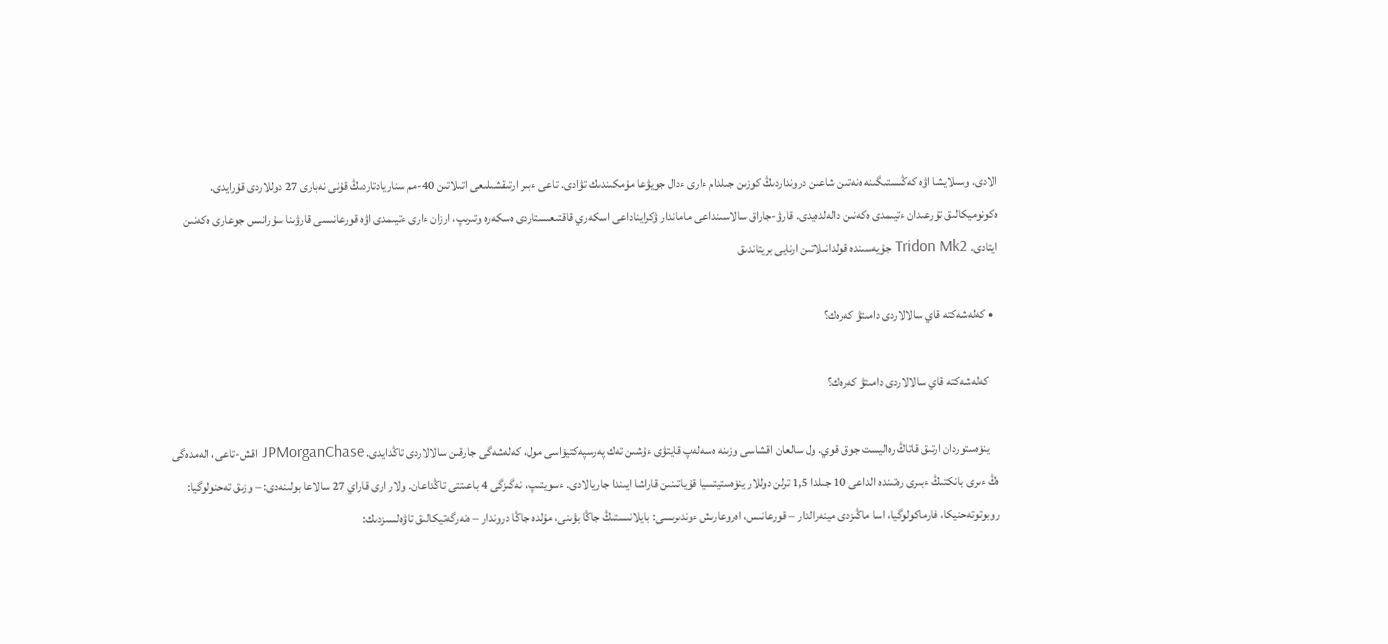الادى. وسىلايشا اۋە كەڭىستىگىنە ەنەتىن شاعىن درونداردىڭ كوزىن جىلدام ءارى ءدال جويۋعا مۇمكىندىك تۋادى. تاعى ءبىر ارتىقشىلىعى اتىلاتىن 40-مم سناريادتاردىڭ قۇنى نەبارى 27 دوللاردى قۇرايدى. ەكونوميكالىق تۇرعىدان ءتيىمدى ەكەنىن دالەلدەيدى. قارۋ-جاراق سالاسىنداعى ماماندار ۋكرايناداعى اسكەري قاقتىعىستاردى ەسكەرە وتىرىپ، ارزان ءارى ءتيىمدى اۋە قورعانىسى قارۋىنا سۇرانىس جوعارى ەكەنىن ايتادى. Tridon Mk2 جۇيەسىندە قولدانىلاتىن ارنايى بريتاندىق

  • كەلەشەكتە قاي سالالاردى دامىتۋ كەرەك؟

    كەلەشەكتە قاي سالالاردى دامىتۋ كەرەك؟

    ينۆەستوردان ارتىق قاتاڭ رەاليست جوق قوي. ول سالعان اقشاسى وزىنە ەسەلەپ قايتۋى ءۇشىن تەك پەرسپەكتيۆاسى مول، كەلەشەگى جارقىن سالالاردى تاڭدايدى. JPMorganChase اقش-تاعى، الەمدەگى ەڭ ءىرى بانكتىڭ ءبىرى رەتىندە الداعى 10 جىلدا 1,5 ترلن دوللار ينۆەستيتسيا قۇياتىنىن قاراشا ايىندا جاريالادى. ءسويتىپ، نەگىزگى 4 باعىتتى تاڭداعان. ولار ارى قاراي 27 سالاعا بولىنەدى: – وزىق تەحنولوگيا: روبوتوتەحنيكا، فارماكولوگيا، اسا ماڭىزدى مينەرالدار – قورعانىس، اەروعارىش ءوندىرىسى: بايلانىستىڭ جاڭا بۋىنى، مۇلدە جاڭا دروندار – ەنەرگەتيكالىق تاۋەلسىزدىك: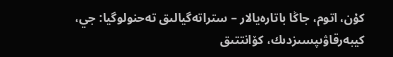كۇن، اتوم، جاڭا باتارەيالار – ستراتەگيالىق تەحنولوگيا: جي، كيبەرقاۋىپسىزدىك، كۆانتتىق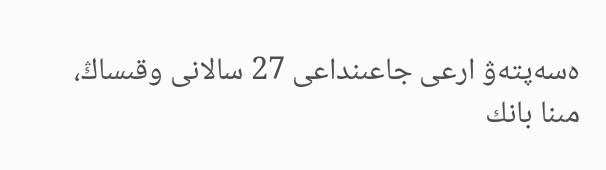ەسەپتەۋ ارعى جاعىنداعى 27 سالانى وقىساڭ، مىنا بانك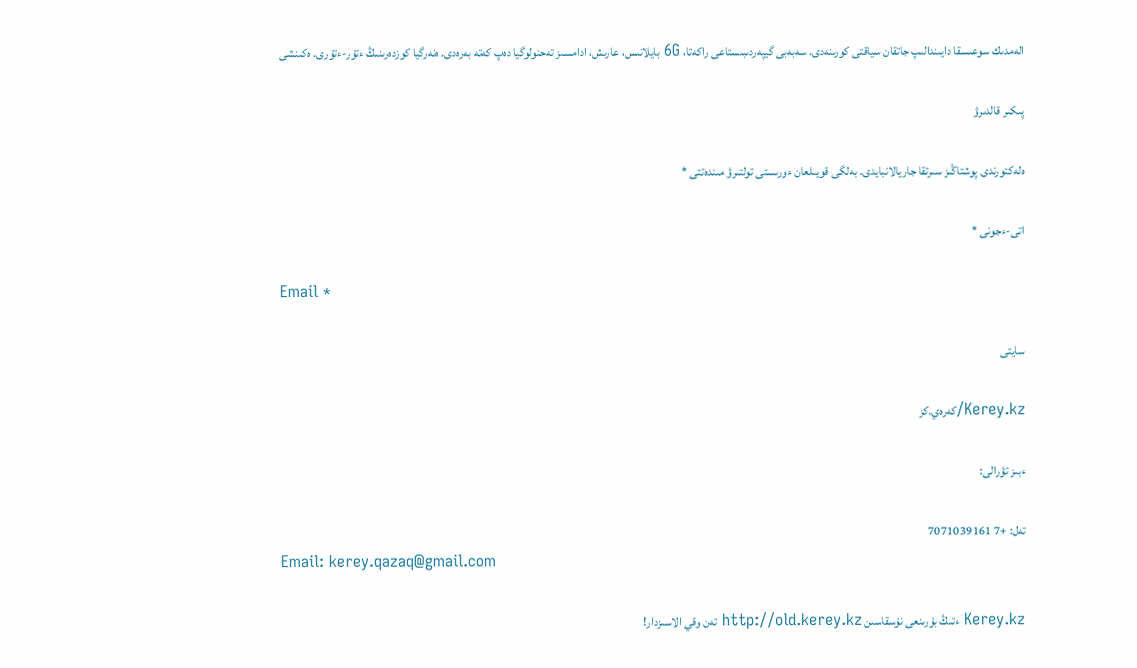الەمدىك سوعىسقا دايىندالىپ جاتقان سياقتى كورىنەدى. سەبەبى گيپەردىبىستاعى راكەتا، 6G بايلانىس، عارىش، ادامسىز تەحنولوگيا دەپ كەتە بەرەدى. ەنەرگيا كوزدەرىنىڭ ءتۇر-ءتۇرى. ەكىنشى

پىكىر قالدىرۋ

ەلەكتورندى پوشتاڭىز سىرتقا جاريالانبايدى. بەلگى قويىلعان ءورىستى تولتىرۋ مىندەتتى *

اتى-ءجونى *

Email *

سايتى

Kerey.kz/كەرەي.كز

ءبىز تۋرالى:

تەل: +7 7071039161
Email: kerey.qazaq@gmail.com

Kerey.kz ءتىڭ بۇرىنعى نۇسقاسىن http://old.kerey.kz تەن وقي الاسىزدار!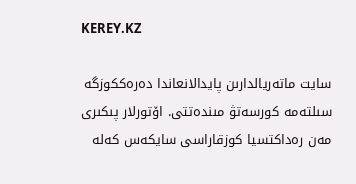KEREY.KZ

سايت ماتەريالدارىن پايدالانعاندا دەرەككوزگە سىلتەمە كورسەتۋ مىندەتتى. اۆتورلار پىكىرى مەن رەداكتسيا كوزقاراسى سايكەس كەلە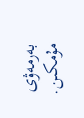بەرمەۋى مۇمكىن.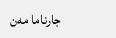جارناما مەن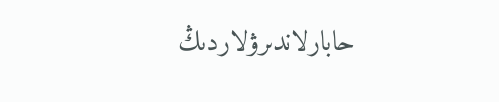حابارلاندىرۋلاردىڭ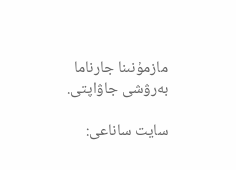مازمۇنىنا جارناما بەرۋشى جاۋاپتى.

سايت ساناعى: